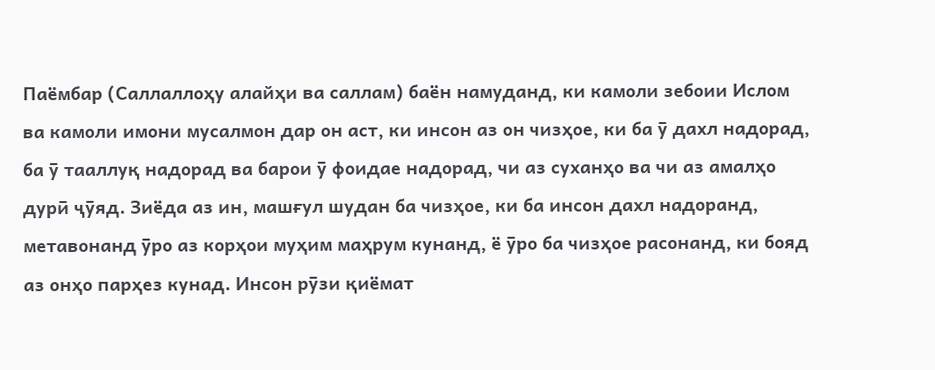Паёмбар (Саллаллоҳу алайҳи ва саллам) баён намуданд, ки камоли зебоии Ислом ва камоли имони мусалмон дар он аст, ки инсон аз он чизҳое, ки ба ӯ дахл надорад, ба ӯ тааллуқ надорад ва барои ӯ фоидае надорад, чи аз суханҳо ва чи аз амалҳо дурӣ ҷӯяд. Зиёда аз ин, машғул шудан ба чизҳое, ки ба инсон дахл надоранд, метавонанд ӯро аз корҳои муҳим маҳрум кунанд, ё ӯро ба чизҳое расонанд, ки бояд аз онҳо парҳез кунад. Инсон рӯзи қиёмат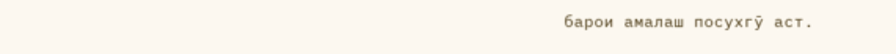барои амалаш посухгӯ аст.